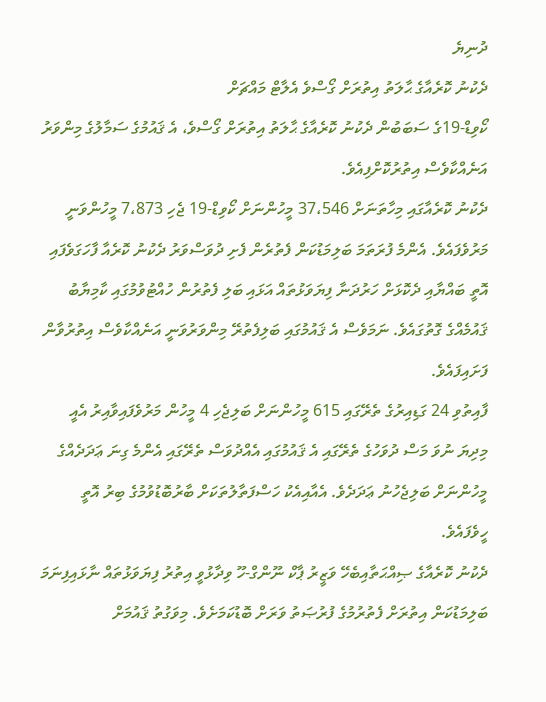ދުނިޔެ
ދެކުނު ކޮރެއާގެ ޙާލަތު އިތުރަށް ގޯސްވެ އެލާޓް މައްޗަށް
ކޯވިޑް-19ގެ ސަބަބުން ދެކުނު ކޮރެއާގެ ޙާލަތު އިތުރަށް ގޯސްވެ، އެ ޤައުމުގެ ސަމާލުގެ މިންވަރު އަނެއްކާވެސް އިތުރުކޮށްފިއެވެ.
ދެކުނު ކޮރެއާގައި މިހާތަނަށް 37،546 މީހުންނަށް ކޯވިޑް-19 ޖެހި 7،873 މީހުންވަނީ މަރުވެފައެވެ. އެންމެ ފުރަތަމަ ބަލިމަޑުކަން ފެތުރެން ފެށި ދުވަސްވަރު ދެކުނު ކޮރެއާ ފާހަގަވެފައި އޮތީ ބައްޔާއި ދެކޮޅަށް ހަރުދަނާ ފިޔަވަޅުތައް އަޅައި ބަލި ފެތުރުން ހުއްޓުވުމުގައި ކާމިޔާބު ޤައުމެއްގެ ގޮތުގައެވެ. ނަމަވެސް އެ ޤައުމުގައި ބަލިފެތުރޭ މިންވަރުވަނީ އަނެއްކާވެސް އިތުރުވާން ފަށައިފައެވެ.
ފާއިތުވި 24 ގަޑިއިރުގެ ތެރޭގައި 615 މީހުންނަށް ބަލިޖެހި 4 މީހުން މަރުވެފައިވާއިރު އެއީ މިދިޔަ ނުވަ މަސް ދުވަހުގެ ތެރޭގައި އެ ޤައުމުގައި އެއްދުވަސް ތެރޭގައި އެންމެ ގިނަ ޢަދަދެއްގެ މީހުންނަށް ބަލިޖެހުނު ޢަދަދެވެ. އެއާއިއެކު ހަސްފަތާލުތަކަށް ބާރުބޮޑުވުމުގެ ބިރު އޮތީ ހީވެފައެވެ.
ދެކުނު ކޮރެއާގެ ޞިއްޙަތާއިބެހޭ ވަޒީރު ޕާކް ނޫންގް-ހޫ ވިދާޅުވީ އިތުރު ފިޔަވަޅުތައް ނާޅައިފިނަމަ ބަލިމަޑުކަން އިތުރަށް ފެތުރުމުގެ ފުރުޞަތު ވަރަށް ބޮޑުކަމަށެވެ. މިވަގުތު ޤައުމަށް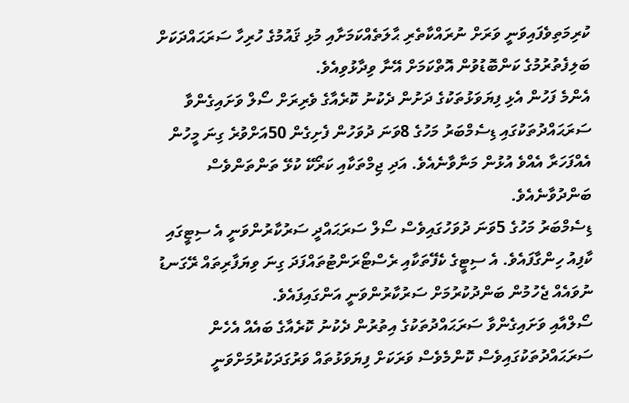ކުރިމަތިވެފައިވަނީ ވަރަށް ނުރައްކާތެރި ޙާލަތެއްކަމަށާއި މުޅި ޤައުމުގެ ހުރިހާ ސަރަޙައްދަކަށް ބަލިފެތުރުމުގެ ކަންބޮޑުވުން އޮތްކަމަށް އޭނާ ވިދާޅުވިއެވެ.
އެންމެ ފަހުން އެޅި ފިޔަވަޅުތަކުގެ ދަށުން ދެކުނު ކޮރެއާގެ ވެރިރަށް ސޯލް ވަށައިގެންވާ ސަރަޙައްދުތަކުގައި ޑިސެމްބަރު މަހުގެ 8ވަނަ ދުވަހުން ފެށިގެން 50އަށްވުރެ ގިނަ މީހުން އެއްފަހަރާ އެއްވެ އުޅުން މަނާވާނެއެވެ. އަދި ޖިމްތަކާއި ކަރޯކޭ ކުޅޭ ތަންތަންވެސް ބަންދުވާނެއެވެ.
ޑިސެމްބަރު މަހުގެ 5ވަނަ ދުވަހުގައިވެސް ސޯލް ސަރަޙައްދީ ސަރުކާރުންވަނީ އެ ސިޓީގައި ކާފިއު ހިންގާފައެވެ. އެ ސިޓީގެ ކެފޭތަކާއި ރެސްޓޯރަންޓުތައްފަދަ ގިނަ ވިޔަފާރިތައް ރޭގަނޑު ނުވައެއް ޖެހުމުން ބަންދުކުރުމަށް ސަރުކާރުންވަނީ އަންގައިފައެވެ.
ސޯލްއާއި ވަށައިގެންވާ ސަރަޙައްދުތަކުގެ އިތުރުން ދެކުނު ކޮރެއާގެ ބައެއް އެހެން ސަރަޙައްދުތަކުގައިވެސް ކޮންމެވެސް ވަރަކަށް ފިޔަވަޅުތައް ވަރުގަދަކުރުމަށްވަނީ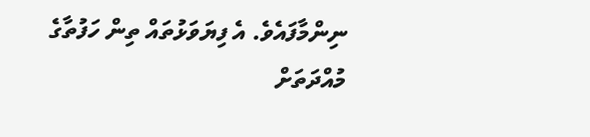ނިންމާފައެވެ. އެ ފިޔަވަޅުތައް ތިން ހަފުތާގެ މުއްދަތަށް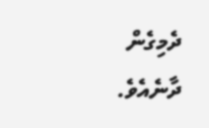ދެމިގެން ދާނެއެވެ.